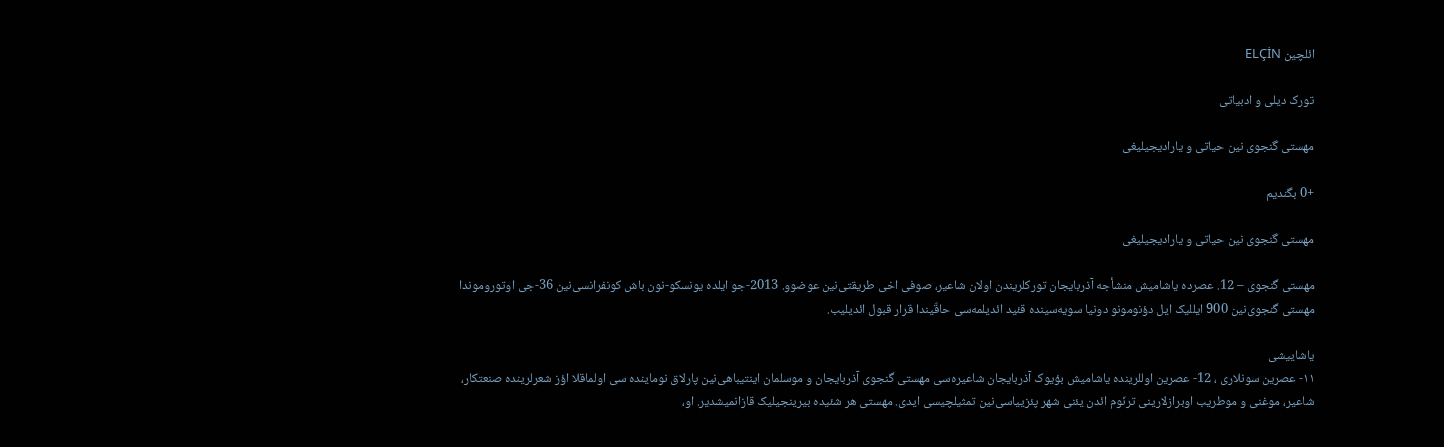ائلچین ELÇİN

تورک دیلی و ادبیاتی

مهستی گنجوی نین حیاتی و یارادیجیلیغی

+0 بگندیم

مهستی گنجوی نین حیاتی و یارادیجیلیغی

مهستی گنجوی – 12. عصرده یاشامیش منشأجه آذربایجان تورکلریندن اولان شاعیر، صوفی اخی طریقتی‌نین عوضوو. 2013-جو ایلده یونسکو-نون باش کونفرانسی‌نین 36-جی اوتوروموندا مهستی گنجوی‌نین 900 ایللیک ایل‌ دؤنومونو دونیا سویه‌سینده قئید ائدیلمه‌سی حاقّیندا قرار قبول ائدیلیب.

یاشاییشی
۱۱- عصرین سونلاری ، 12- عصرین اوللرینده یاشامیش بؤیوک آذربایجان شاعیره‌سی مهستی گنجوی آذربایجان و موسلمان اینتیباهی‌نین پارلاق نوماینده سی اولماقلا اؤز شعرلرینده صنعتکار، شاعیر، موغنی و موطریب اوبرازلارینی ترنّوم ائدن یئنی شهر پئزییاسی‌نین تمثیلچیسی ایدی. مهستی هر شئیده بیرینجیلیک قازانمیشدیر. او،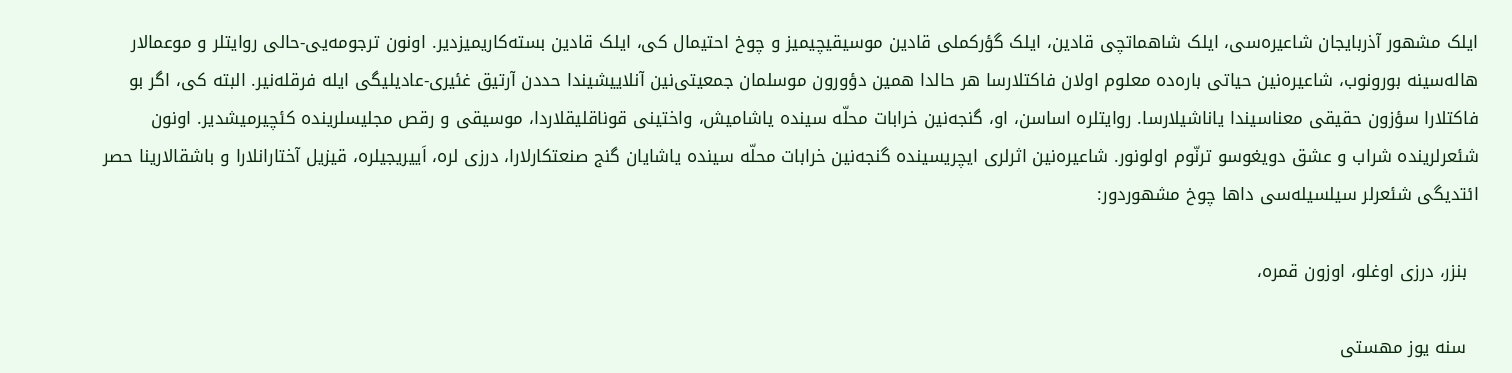ایلک مشهور آذربایجان شاعیره‌سی، ایلک شاهماتچی قادین، ایلک گؤرکملی قادین موسیقیچیمیز و چوخ احتیمال کی، ایلک قادین بسته‌کاریمیزدیر. اونون ترجومه‌یی-حالی روایتلر و موعمالار هاله‌سینه بورونوب، شاعیره‌نین حیاتی باره‌ده معلوم اولان فاکتلارسا هر حالدا همین دؤورون موسلمان جمعیتی‌نین آنلاییشیندا حددن آرتیق غئیری-عادیلیگی ایله فرقله‌نیر. البته کی، اگر بو فاکتلارا سؤزون حقیقی معناسیندا یاناشیلارسا. روایتلره اساسن، او، گنجه‌نین خرابات محلّه سینده یاشامیش، واختینی قوناقلیقلاردا، موسیقی و رقص مجلیسلرینده کئچیرمیشدیر. اونون شئعرلرینده شراب و عشق دویغوسو ترنّوم اولونور. شاعیره‌نین اثرلری ایچریسینده گنجه‌نین خرابات محلّه سینده یاشایان گنج صنعتکارلارا، درزی لره، اَییریجیلره، قیزیل آختارانلارا و باشقالارینا حصر ائتدیگی شئعرلر سیلسیله‌سی داها چوخ مشهوردور:

  بنزر، درزی اوغلو، اوزون قمره،

  سنه یوز مهستی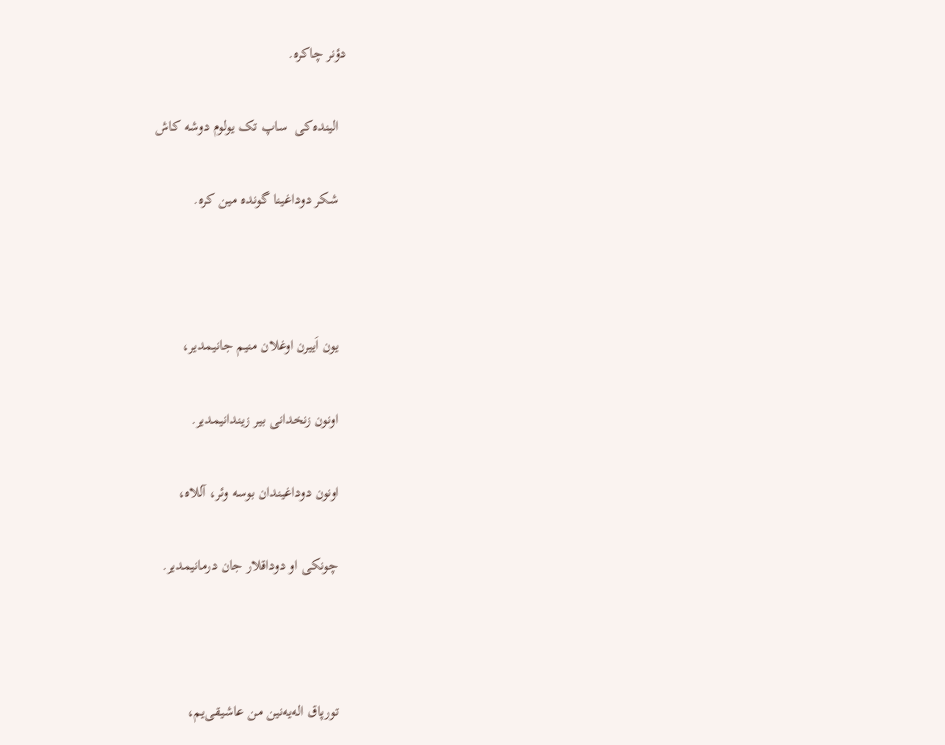دؤنر چاکره.

  الینده‌کی  ساپ تک یولوم دوشه کاش

  شکر دوداغینا گونده مین کره.



  یون اَییرن اوغلان منیم جانیمدیر،

  اونون زنخدانی بیر زیندانیمدیر.

  اونون دوداغیندان بوسه وئر، آللاه،

  چونکی او دوداقلار جان درمانیمدیر.



  تورپاق اله‌یه‌نین من عاشیقی‌یم،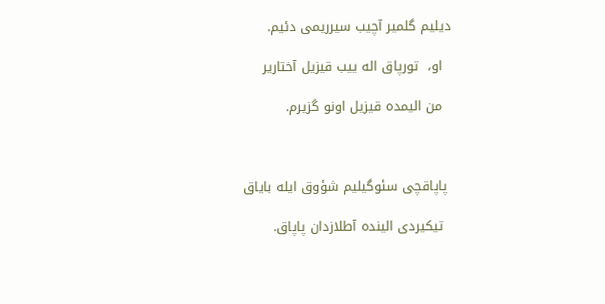دیلیم گلمیر آچیب سیرریمی دئیم.

  او،  تورپاق اله ییب قیزیل آختاریر

  من الیمده قیزیل اونو گزیرم.



 پاپاقچی سئوگیلیم شؤوق ایله بایاق

  تیکیردی الینده آطلازدان پاپاق.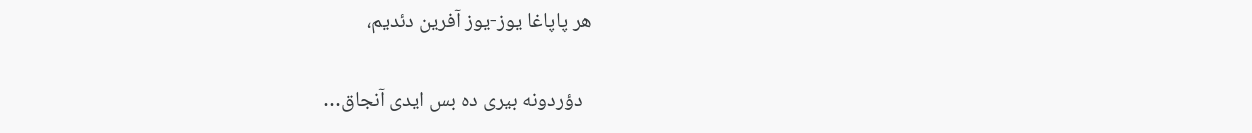هر پاپاغا یوز-یوز آفرین دئدیم،

  دؤردونه بیری ده بس ایدی آنجاق…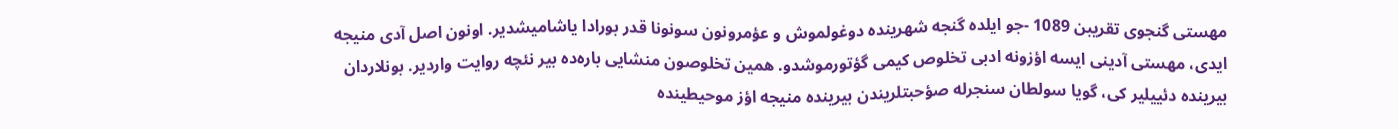مهستی گنجوی تقریبن 1089 -جو ایلده گنجه شهرینده دوغولموش و عؤمرونون سونونا قدر بورادا یاشامیشدیر. اونون اصل آدی منیجه ایدی، مهستی آدینی ایسه اؤزونه ادبی تخلوص کیمی گؤتورموشدو. همین تخلوصون منشایی باره‌ده بیر نئچه روایت واردیر. بونلاردان بیرینده دئییلیر کی، گویا سولطان سنجرله صؤحبتلریندن بیرینده منیجه اؤز موحیطینده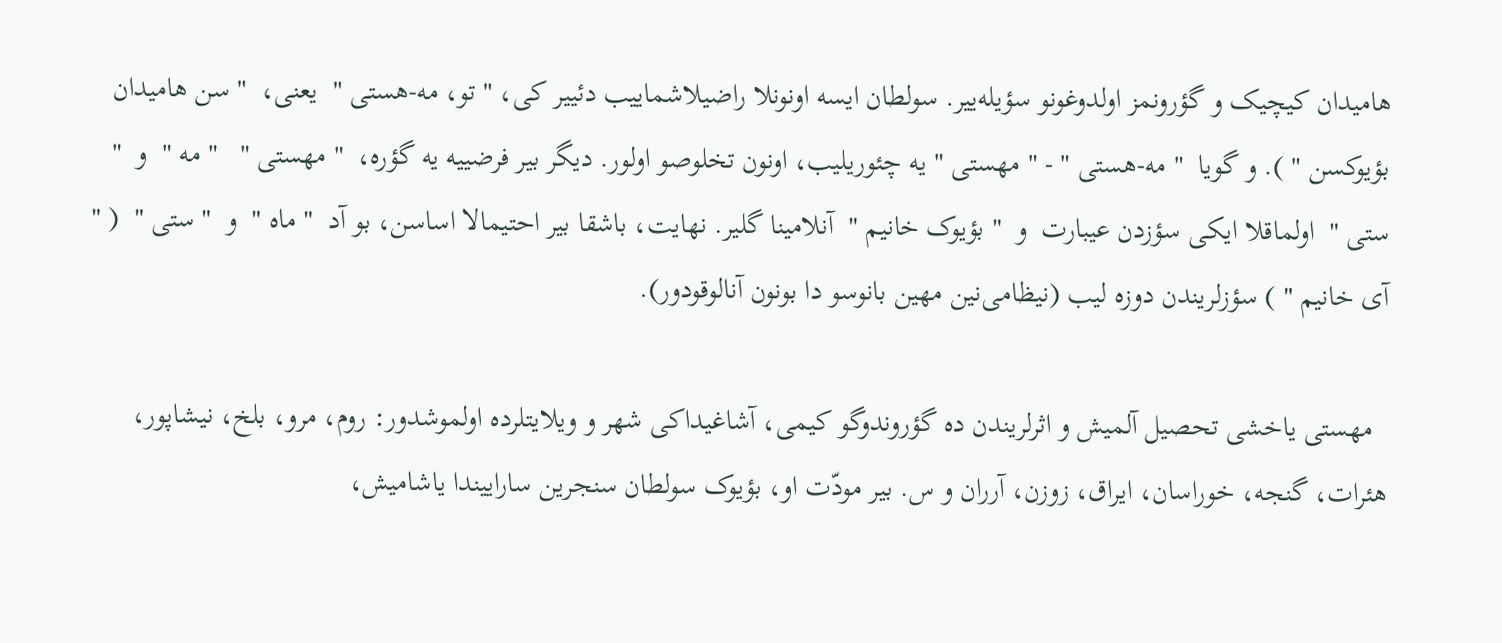هامیدان کیچیک و گؤرونمز اولدوغونو سؤیله‌ییر. سولطان ایسه اونونلا راضیلاشماییب دئییر کی، " تو، مه-هستی "  یعنی،  " سن هامیدان بؤیوکسن " ). و گویا  " مه-هستی " - " مهستی " یه چئوریلیب، اونون تخلوصو اولور. دیگر بیر فرضییه یه گؤره،  " مهستی "   " مه "  و  " ستی "  اولماقلا ایکی سؤزدن عیبارت  و  " بؤیوک خانیم "  آنلامینا گلیر. نهایت، باشقا بیر احتیمالا اساسن، بو آد  " ماه "  و  " ستی "  ( " آی خانیم " ) سؤزلریندن دوزه لیب (نیظامی‌نین مهین بانوسو دا بونون آنالوقودور).

  مهستی یاخشی تحصیل آلمیش و اثرلریندن ده گؤروندوگو کیمی، آشاغیداکی شهر و ویلایتلرده اولموشدور: روم، مرو، بلخ، نیشاپور، هئرات، گنجه، خوراسان، ایراق، زوزن، آرران و س. بیر مودّت او، بؤیوک سولطان سنجرین ساراییندا یاشامیش،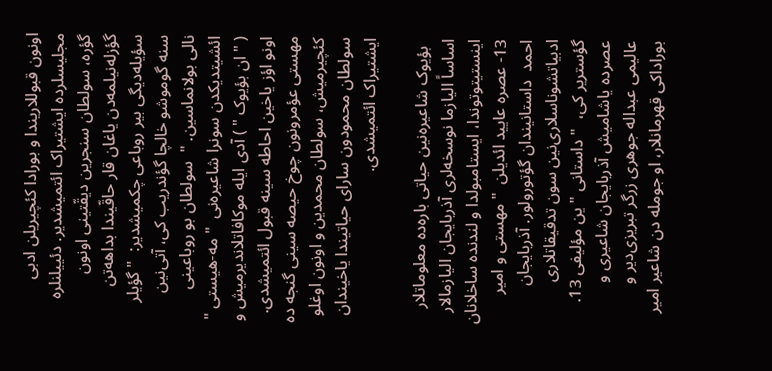اونون قبوللاریندا و بورادا کئچیریلن ادبی مجلیسلرده ایشتیراک ائتمیشدیر. دئییلنلره گؤره، سولطان سنجرین دیقّتینی اونون گؤزله‌نیلمه‌دن یاغان قار حاقّیندا بداهه‌تن سؤیله‌دیگی بیر روباعی چکمیشدیر:  " گؤیلر سنه گوموشو خالچا گؤندریب کی، آتی‌نین نالی بولانماسین. "  سولطان بو روباعینی ائشیتدیکدن سونرا شاعیره‌نی  " مه-هیستی "  ( " ان بؤیوک " ) آدی ایله موکافاتلاندیرمیش و اونو اؤز یاخین احاطه سینه قبول ائتمیشدی. مهستی عؤمرونون چوخ حیصه سینی گنجه ده کئچیرمیش، سولطان محمدین و اونون اوغلو سولطان محمودون سارای حیاتیندا یاخیندان ایشتیراک ائتمیشدی.

  بؤیوک شاعیره‌نین حیاتی باره‌ده معلوماتلار اساساً الیازما نوسخه‌لری آذربایجان الیازمالار اینستیتوتوندا، ایستامبولدا و لندنده ساخلانان 13- عصره عایید ائدیلن  " مهستی و امیر احمد  داستانیندان گؤتورولور. آذربایجان ادبیاتشوناسلاری‌نین سون تدقیقاتلاری گؤستریر کی،  " داستانی " ین مؤلیفی 13. عصرده یاشامیش آذربایجان شاعیری و عالیمی عبداله جوهری زرگر تبریزی‌دیر و بوراداکی قهرمانلار، او جومله دن شاعیر امیر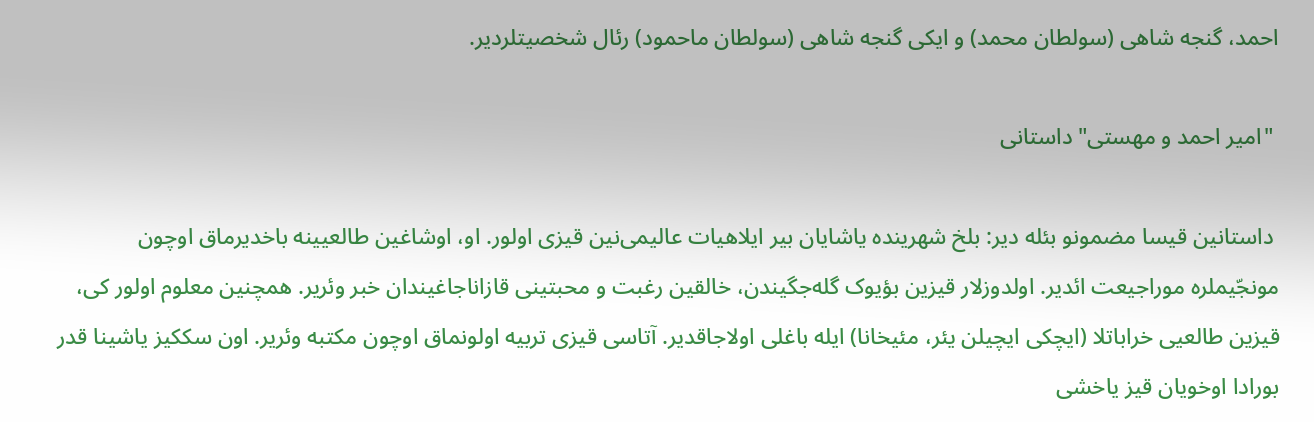احمد، گنجه شاهی (سولطان محمد) و ایکی گنجه شاهی (سولطان ماحمود) رئال شخصیتلردیر.

 "امیر احمد و مهستی‌" داستانی‌

 داستانین قیسا مضمونو بئله دیر: بلخ شهرینده یاشایان بیر ایلاهیات عالیمی‌نین قیزی اولور. او، اوشاغین طالعیینه باخدیرماق اوچون مونجّیملره موراجیعت ائدیر. اولدوزلار قیزین بؤیوک گله‌جگیندن، خالقین رغبت و محبتینی قازاناجاغیندان خبر وئریر. همچنین معلوم اولور کی، قیزین طالعیی خراباتلا (ایچکی ایچیلن یئر، مئیخانا) ایله باغلی اولاجاقدیر. آتاسی قیزی تربیه اولونماق اوچون مکتبه وئریر. اون سککیز یاشینا قدر بورادا اوخویان قیز یاخشی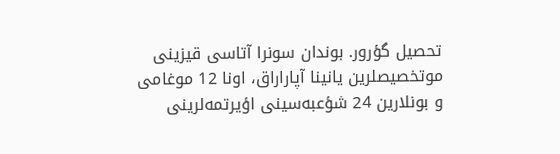تحصیل گؤرور. بوندان سونرا آتاسی قیزینی موتخصیصلرین یانینا آپاراراق، اونا 12 موغامی و بونلارین 24 شؤعبه‌سینی اؤیرتمه‌لرینی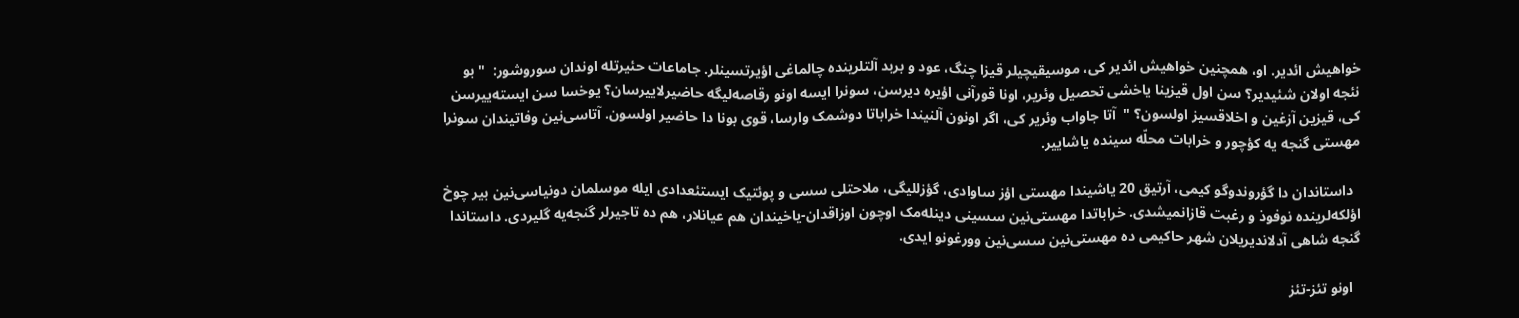خواهیش ائدیر. او، همچنین خواهیش ائدیر کی، موسیقیچیلر قیزا چنگ، عود و بربد آلتلرینده چالماغی اؤیرتسینلر. جاماعات حئیرتله اوندان سوروشور:  " بو نئجه اولان شئیدیر؟ سن اول قیزینا یاخشی تحصیل وئریر، اونا قورآنی اؤیره دیرسن، سونرا ایسه اونو رقاصه‌لیگه حاضیرلاییرسان؟ یوخسا سن ایسته‌ییرسن کی، قیزین آزغین و اخلاقسیز اولسون؟ "  آتا جاواب وئریر کی، اگر اونون آلنیندا خراباتا دوشمک وارسا، قوی بونا دا حاضیر اولسون. آتاسی‌نین وفاتیندان سونرا مهستی گنجه یه کؤچور و خرابات محلّه سینده یاشاییر.

  داستاندان دا گؤروندوگو کیمی، آرتیق 20 یاشیندا مهستی اؤز ساوادی، گؤزللیگی، ملاحتلی سسی و پوئتیک ایستئعدادی ایله موسلمان دونیاسی‌نین بیر چوخ اؤلکه‌لرینده نوفوذ و رغبت قازانمیشدی. خراباتدا مهستی‌نین سسینی دینله‌مک اوچون اوزاقدان-یاخیندان هم عیانلار، هم ده تاجیرلر گنجه‌یه گلیردی. داستاندا گنجه شاهی آدلاندیریلان شهر حاکیمی‌ ده مهستی‌نین سسی‌نین وورغونو ایدی.

  اونو تئز-تئز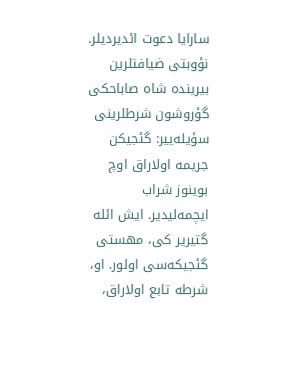سارایا دعوت ائدیردیلر. نؤوبتی ضیافتلرین بیرینده شاه صاباحکی گؤروشون شرطلرینی سؤیله‌ییر: گئجیکن جریمه اولاراق اوچ بوینوز شراب ایچمه‌لیدیر. ایش ائله گتیریر کی، مهستی گئجیکه‌سی اولور. او، شرطه تابع اولاراق،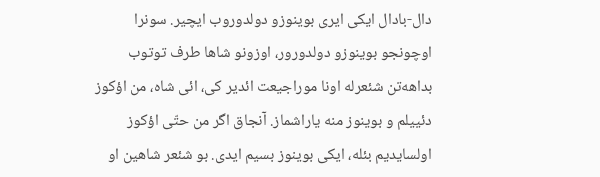دال-بادال ایکی ایری بوینوزو دولدوروب ایچیر. سونرا اوچونجو بوینوزو دولدورور، اوزونو شاها طرف توتوب بداهه‌تن شئعرله اونا موراجیعت ائدیر کی، ائی شاه، من اؤکوز دئییلم و بوینوز منه یاراشماز. آنجاق اگر من حتّی اؤکوز اولسایدیم بئله، ایکی بوینوز بسیم ایدی. بو شئعر شاهین او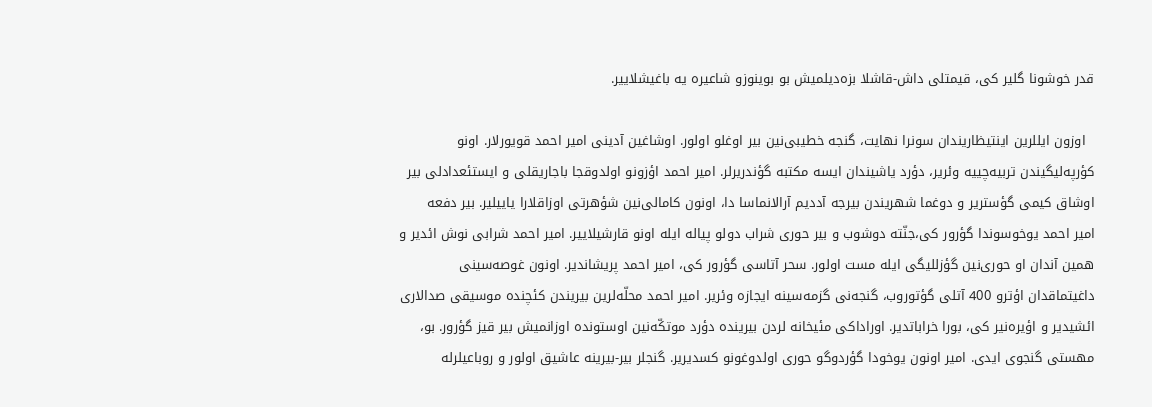قدر خوشونا گلیر کی، قیمتلی داش-قاشلا بزه‌دیلمیش بو بوینوزو شاعیره یه باغیشلاییر.

  اوزون ایللرین اینتیظاریندان سونرا نهایت، گنجه خطیبی‌نین بیر اوغلو اولور. اوشاغین آدینی امیر احمد قویورلار. اونو کؤرپه‌لیگیندن تربیه‌چییه وئریر، دؤرد یاشیندان ایسه مکتبه گؤندریرلر. امیر احمد اؤزونو اولدوقجا باجاریقلی و ایستئعدادلی بیر اوشاق کیمی گؤستریر و دوغما شهریندن بیرجه آددیم آرالانماسا دا، اونون کامالی‌نین شؤهرتی اوزاقلارا یاییلیر. بیر دفعه  امیر احمد یوخوسوندا گؤرور کی،جنّته دوشوب و بیر حوری شراب دولو پیاله ایله اونو قارشیلاییر. امیر احمد شرابی نوش ائدیر و همین آندان او حوری‌نین گؤزللیگی ایله مست اولور. سحر آتاسی گؤرور کی، امیر احمد پریشاندیر. اونون غوصه‌سینی داغیتماقدان اؤترو 400 آتلی گؤتوروب، گنجه‌نی گزمه‌سینه ایجازه وئریر. امیر احمد محلّه‌لرین بیریندن کئچنده موسیقی صدالاری ائشیدیر و اؤیره‌نیر کی، بورا خراباتدیر. اوراداکی مئیخانه لردن بیرینده دؤرد موتکّه‌نین اوستونده اوزانمیش بیر قیز گؤرور. بو، مهستی گنجوی ایدی. امیر اونون یوخودا گؤردوگو حوری اولدوغونو کسدیریر. گنجلر بیر-بیرینه عاشیق اولور و روباعیلرله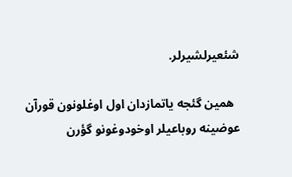شئعیرلشیرلر.

  همین گئجه یاتمازدان اول اوغلونون قورآن عوضینه روباعیلر اوخودوغونو گؤرن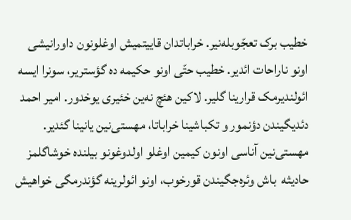خطیب برک تعجّوبله‌نیر. خراباتدان قاییتمیش اوغلونون داورانیشی اونو ناراحات ائدیر. خطیب حتّی اونو حکیمه ده گؤستریر، سونرا ایسه ائولندیرمک قرارینا گلیر. لاکین هئچ نه‌ین خئیری یوخدور. امیر احمد دئدیگیندن دؤنمور و تکباشینا خراباتا، مهستی‌نین یانینا گئدیر. مهستی‌نین آناسی اونون کیمین اوغلو اولدوغونو بیلنده خوشاگلمز حادیثه  باش وئره‌جگیندن قورخوب، اونو ائولرینه گؤندرمگی خواهیش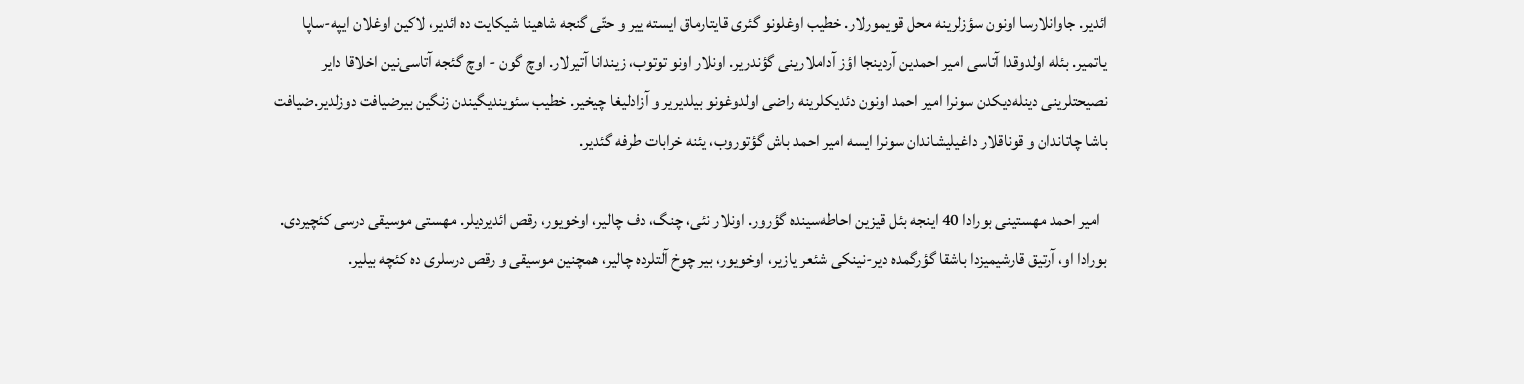ائدیر. جاوانلارسا اونون سؤزلرینه محل قویمورلار. خطیب اوغلونو گئری قایتارماق ایسته ییر و حتّی گنجه شاهینا شیکایت ده ائدیر، لاکین اوغلان ایپه-ساپا یاتمیر. بئله اولدوقدا آتاسی امیر احمدین آردینجا اؤز آداملارینی گؤندریر. اونلار اونو توتوب، زیندانا آتیرلار. اوچ گون - اوچ گئجه آتاسی‌نین اخلاقا دایر نصیحتلرینی دینله‌دیکدن سونرا امیر احمد اونون دئدیکلرینه راضی اولدوغونو بیلدیریر و آزادلیغا چیخیر. خطیب سئویندیگیندن زنگین بیرضیافت دوزلدیر.ضیافت باشا چاتاندان و قوناقلار داغیلیشاندان سونرا ایسه امیر احمد باش گؤتوروب، یئنه خرابات طرفه گئدیر.

  امیر احمد مهستینی بورادا 40 اینجه بئل قیزین احاطه‌سینده گؤرور. اونلار نئی، چنگ، دف چالیر، اوخویور، رقص ائدیردیلر. مهستی موسیقی درسی کئچیردی. بورادا او، آرتیق قارشیمیزدا باشقا گؤرگمده دیر-نینکی شئعر یازیر، اوخویور، بیر چوخ آلتلرده چالیر، همچنین موسیقی و رقص درسلری ده کئچه بیلیر.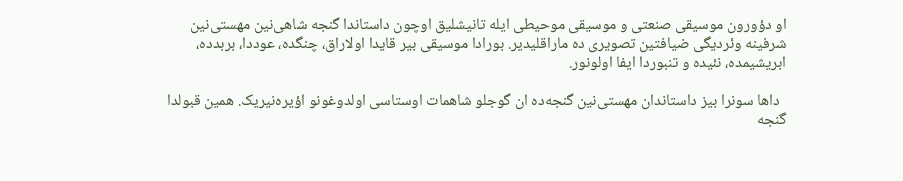او دؤورون موسیقی صنعتی و موسیقی موحیطی ایله تانیشلیق اوچون داستاندا گنجه شاهی‌نین مهستی‌نین شرفینه وئردیگی ضیافتین تصویری ده ماراقلیدیر. بورادا موسیقی بیر قایدا اولاراق، چنگده، عوددا، بربدده، ابریشیمده، نئیده و تنبوردا ایفا اولونور.

  داها سونرا بیز داستاندان مهستی‌نین گنجه‌ده ان گوجلو شاهمات اوستاسی اولدوغونو اؤیره‌نیریک. همین قبولدا گنجه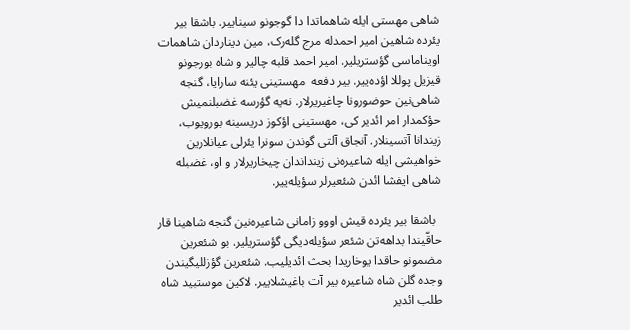شاهی مهستی ایله شاهماتدا دا گوجونو سیناییر. باشقا بیر یئرده شاهین امیر احمدله مرج گله‌رک، مین دیناردان شاهمات اویناماسی گؤستریلیر. امیر احمد قلبه چالیر و شاه بورجونو قیزیل پوللا اؤده‌ییر. بیر دفعه  مهستینی یئنه سارایا، گنجه شاهی‌نین حوضورونا چاغیریرلار. نه‌یه گؤرسه غضبلنمیش حؤکمدار امر ائدیر کی، مهستینی اؤکوز دریسینه بورویوب، زیندانا آتسینلار. آنجاق آلتی گوندن سونرا یئرلی عیانلارین خواهیشی ایله شاعیره‌نی زینداندان چیخاریرلار و او، غضبله شاهی ایفشا ائدن شئعیرلر سؤیله‌ییر.

  باشقا بیر یئرده قیش اووو زامانی شاعیره‌نین گنجه شاهینا قار حاقّیندا بداهه‌تن شئعر سؤیله‌دیگی گؤستریلیر. بو شئعرین مضمونو حاقدا یوخاریدا بحث ائدیلیب. شئعرین گؤزللیگیندن وجده گلن شاه شاعیره بیر آت باغیشلاییر. لاکین موستبید شاه طلب ائدیر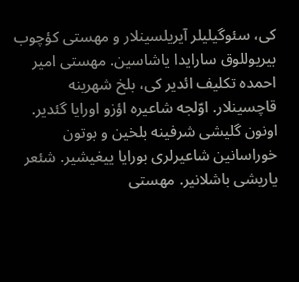کی، سئوگیلیلر آیریلسینلار و مهستی کؤچوب بیریوللوق سارایدا یاشاسین. مهستی امیر احمده تکلیف ائدیر کی، بلخ شهرینه قاچسینلار. اوّلجه شاعیره اؤزو اورایا گئدیر. اونون گلیشی شرفینه بلخین و بوتون خوراسانین شاعیرلری بورایا ییغیشیر. شئعر یاریشی باشلانیر. مهستی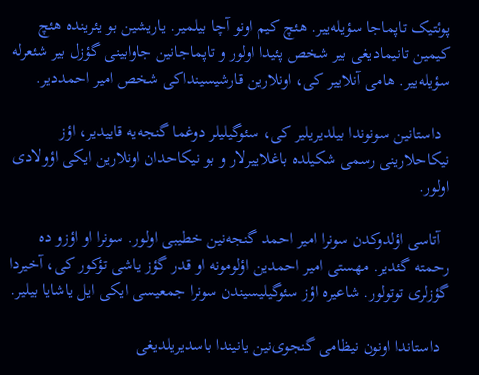پوئتیک تاپماجا سؤیله‌ییر. هئچ کیم اونو آچا بیلمیر. یاریشین بو یئرینده هئچ کیمین تانیمادیغی بیر شخص پئیدا اولور و تاپماجانین جاوابینی گؤزل بیر شئعرله سؤیله‌ییر. هامی آنلاییر کی، اونلارین قارشیسینداکی شخص امیر احمددیر.

  داستانین سونوندا بیلدیریلیر کی، سئوگیلیلر دوغما گنجه‌یه قاییدیر، اؤز نیکاحلارینی رسمی شکیلده باغلاییرلار و بو نیکاحدان اونلارین ایکی اؤولادی اولور.

  آتاسی اؤلدوکدن سونرا امیر احمد گنجه‌نین خطیبی اولور. سونرا او اؤزو ده رحمته گئدیر. مهستی امیر احمدین اؤلومونه او قدر گؤز یاشی تؤکور کی، آخیردا گؤزلری توتولور. شاعیره اؤز سئوگیلیسیندن سونرا جمعیسی ایکی ایل یاشایا بیلیر.

  داستاندا اونون نیظامی گنجوی‌نین یانیندا باسدیریلدیغی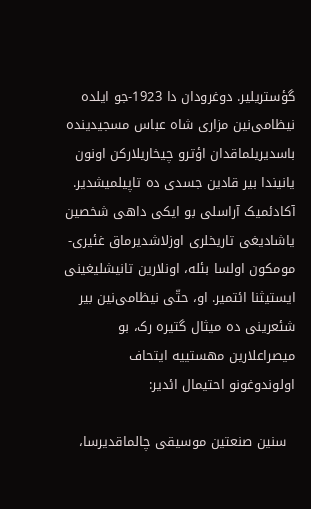گؤستریلیر. دوغرودان دا 1923-جو ایلده نیظامی‌نین مزاری شاه عباس مسجیدینده باسدیریلماقدان اؤترو چیخاریلارکن اونون یانیندا بیر قادین جسدی ده تاپیلمیشدیر. آکادئمیک آراسلی بو ایکی داهی شخصین یاشادیغی تاریخلری اوزلاشدیرماق غئیری-مومکون اولسا بئله، اونلارین تانیشلیغینی ایستیثنا ائتمیر. او، حتّی نیظامی‌نین بیر شئعرینی ده میثال گتیره رک، بو میصراعلارین مهستییه ایتحاف اولوندوغونو احتیمال ائدیر:

  سنین صنعتین موسیقی چالماقدیرسا،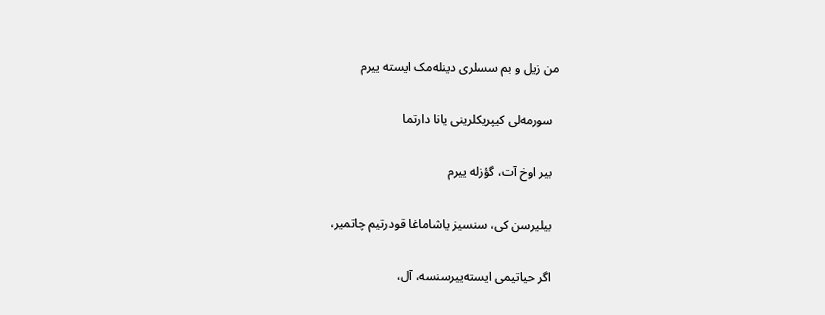من زیل و بم سسلری دینله‌مک ایسته ییرم

  سورمه‌لی کیپریکلرینی یانا دارتما

  بیر اوخ آت، گؤزله ییرم

  بیلیرسن کی، سنسیز یاشاماغا قودرتیم چاتمیر،

  اگر حیاتیمی ایسته‌ییرسنسه، آل،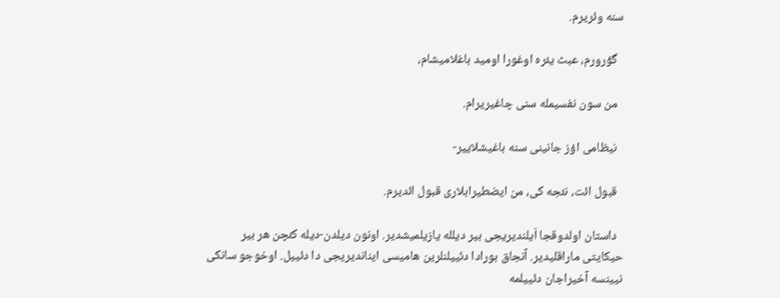سنه وئریرم.

  گؤرورم، عبث یئره اوغورا اومید باغلامیشام،

  من سون نفسیمله سنی چاغیریرام.

  نیظامی اؤز جانینی سنه باغیشلاییر-

  قبول ائت، نئجه کی، من ایضطیرابلاری قبول ائدیرم.

  داستان اولدوقجا اَیلندیریجی بیر دیلله یازیلمیشدیر. اونون دیلدن-دیله کئچن هر بیر حیکایتی ماراقلیدیر. آنجاق بورادا دئییلنلرین هامیسی ایناندیریجی دا دئییل. اوخوجو سانکی نیینسه آخیراجان دئییلمه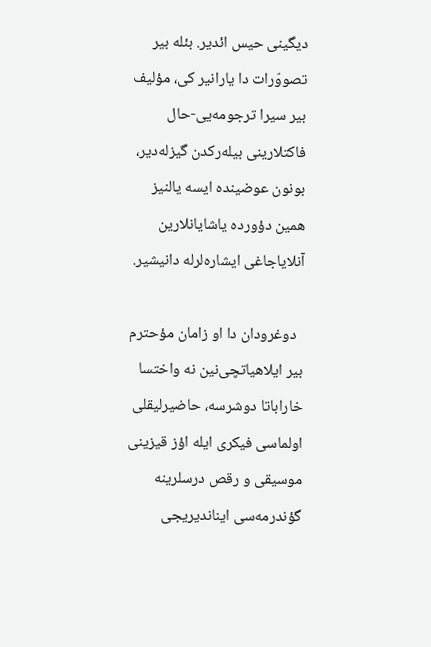دیگینی حیس ائدیر. بئله بیر تصووّرات دا یارانیر کی، مؤلیف بیر سیرا ترجومه‌یی-حال فاکتلارینی بیله‌رکدن گیزله‌دیر، بونون عوضینده ایسه یالنیز همین دؤورده یاشایانلارین آنلایاجاغی ایشاره‌لرله دانیشیر.

  دوغرودان دا او زامان مؤحترم بیر ایلاهیاتچی‌نین نه واختسا خاراباتا دوشرسه، حاضیرلیقلی اولماسی فیکری ایله اؤز قیزینی موسیقی و رقص درسلرینه گؤندرمه‌سی ایناندیریجی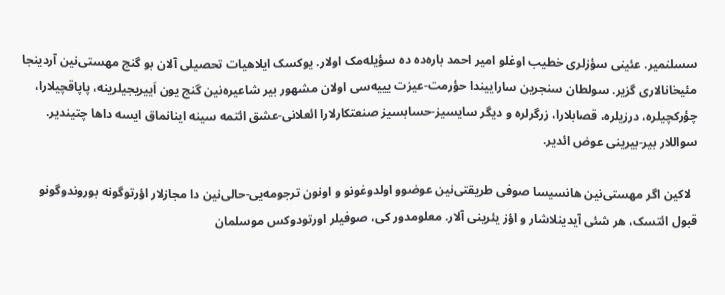سسلنمیر. عئینی سؤزلری خطیب اوغلو امیر احمد باره‌ده ده سؤیله‌مک اولار. یوکسک ایلاهیات تحصیلی آلان بو گنج مهستی‌نین آردینجا مئیخانالاری گزیر. سولطان سنجرین ساراییندا حؤرمت-عیزت یییه‌سی اولان مشهور بیر شاعیره‌نین گنج یون اَییریجیلرینه، پاپاقچیلارا، چؤرکچیلره، درزیلره، قصابلارا، زرگرلره و دیگر سایسیز-حسابسیز صنعتکارلارا ائعلانی-عشق ائتمه سینه اینانماق ایسه داها چتیندیر. سواللار بیر-بیرینی عوض ائدیر.

  لاکین اگر مهستی‌نین هانسیسا صوفی طریقتی‌نین عوضوو اولدوغونو و اونون ترجومه‌یی-حالی‌نین دا مجازلار اؤرتوگونه بوروندوگونو قبول ائتسک، هر شئی آیدینلاشار و اؤز یئرینی آلار. معلومدور کی، صوفیلر اورتودوکس موسلمان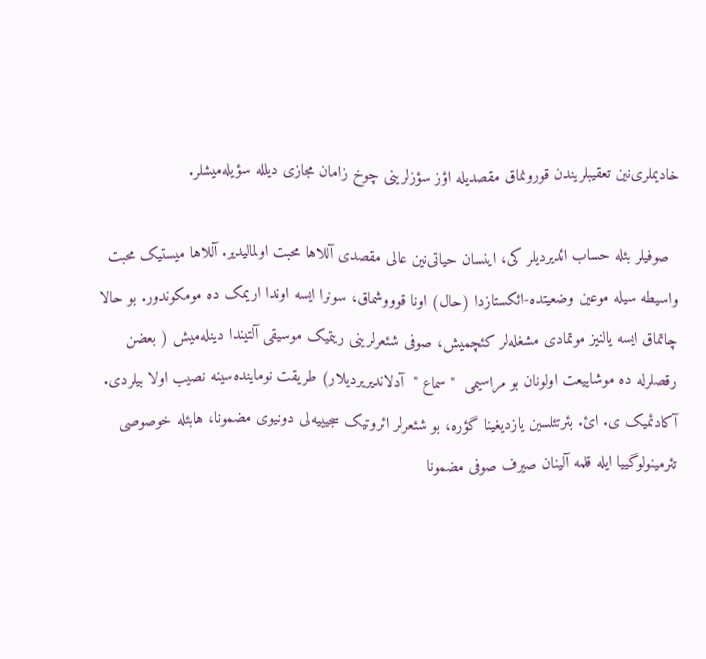خادیملری‌نین تعقیبلریندن قورونماق مقصدیله اؤز سؤزلرینی چوخ زامان مجازی دیلله سؤیله‌میشلر.

  صوفیلر بئله حساب ائدیردیلر کی، اینسان حیاتی‌نین عالی مقصدی آللاها محبت اولمالیدیر. آللاها میستیک محبت واسیطه سیله موعین وضعیتده-ائکستازدا (حال) اونا قوووشماق، سونرا ایسه اوندا اریمک ده مومکوندور. بو حالا چاتماق ایسه یالنیز موتمادی مشغله‌لر کئچمیش، صوفی شئعرلرینی ریتمیک موسیقی آلتیندا دینله‌میش ( بعضن رقصلرله ده موشاییعت اولونان بو مراسیمی  " سماع "  آدلاندیریردیلار) طریقت نوماینده‌سینه نصیب اولا بیلردی. آکادئمیک ی. ائ. بئرتئلسین یازدیغینا گؤره، بو شئعرلر ائروتیک سجیییه‌لی دونیوی مضمونا، هابئله خوصوصی تئرمینولوگییا ایله قلمه آلینان صیرف صوفی مضمونا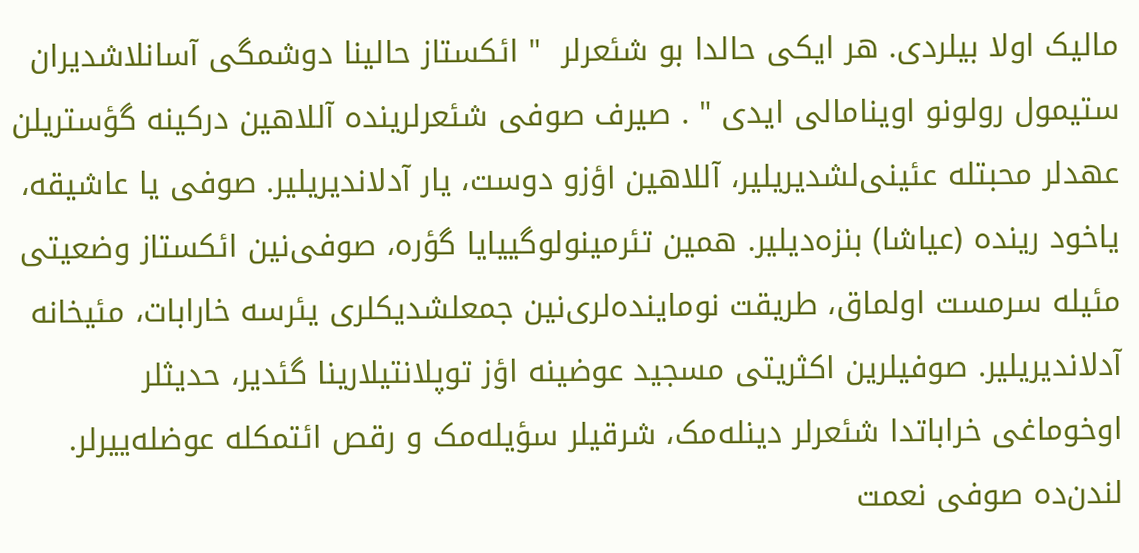مالیک اولا بیلردی. هر ایکی حالدا بو شئعرلر  " ائکستاز حالینا دوشمگی آسانلاشدیران ستیمول رولونو اوینامالی ایدی " . صیرف صوفی شئعرلرینده آللاهین درکینه گؤستریلن عهدلر محبتله عئینی‌لشدیریلیر، آللاهین اؤزو دوست، یار آدلاندیریلیر. صوفی یا عاشیقه، یاخود رینده (عیاشا) بنزه‌دیلیر. همین تئرمینولوگییایا گؤره، صوفی‌نین ائکستاز وضعیتی مئیله سرمست اولماق، طریقت نوماینده‌لری‌نین جمعلشدیکلری یئرسه خارابات، مئیخانه آدلاندیریلیر. صوفیلرین اکثریتی مسجید عوضینه اؤز توپلانتیلارینا گئدیر، حدیثلر اوخوماغی خراباتدا شئعرلر دینله‌مک، شرقیلر سؤیله‌مک و رقص ائتمکله عوضله‌ییرلر. لندن‌ده صوفی نعمت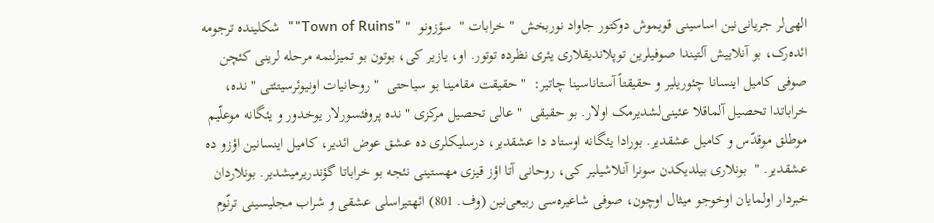الهی‌لر جریانی‌نین اساسینی قویموش دوکتور جاواد نوربخش  " خرابات "  سؤزونو  " "Town of Ruins""  شکلینده ترجومه ائده‌رک، بو آنلاییش آلتیندا صوفیلرین توپلاندیقلاری یئری نظرده توتور. او، یازیر کی، بوتون بو تمیزلنمه مرحله لرینی کئچن صوفی کامیل اینسانا چئوریلیر و حقیقتاً آستاناسینا چاتیر:  " حقیقت مقامینا بو سیاحتی  " روحانیات اونیوئرسیتئتی " نده، خراباتدا تحصیل آلماقلا عئینی‌لشدیرمک اولار. بو حقیقی  " عالی تحصیل مرکزی " نده پروفئسورلار یوخدور و یئگانه موعلّیم موطلق موقدّس و کامیل عشقدیر. بورادا یئگانه اوستاد دا عشقدیر، درسلیکلری ده عشق عوض ائدیر، کامیل اینسانین اؤزو ده عشقدیر. "  بونلاری بیلدیکدن سونرا آنلاشیلیر کی، روحانی آتا اؤز قیزی مهستینی نئجه بو خراباتا گؤندریرمیشدیر. بونلاردان خبردار اولمایان اوخوجو میثال اوچون، صوفی شاعیره‌سی ربیعی‌نین (وف. 801) ائهتیراسلی عشقی و شراب مجلیسینی ترنّوم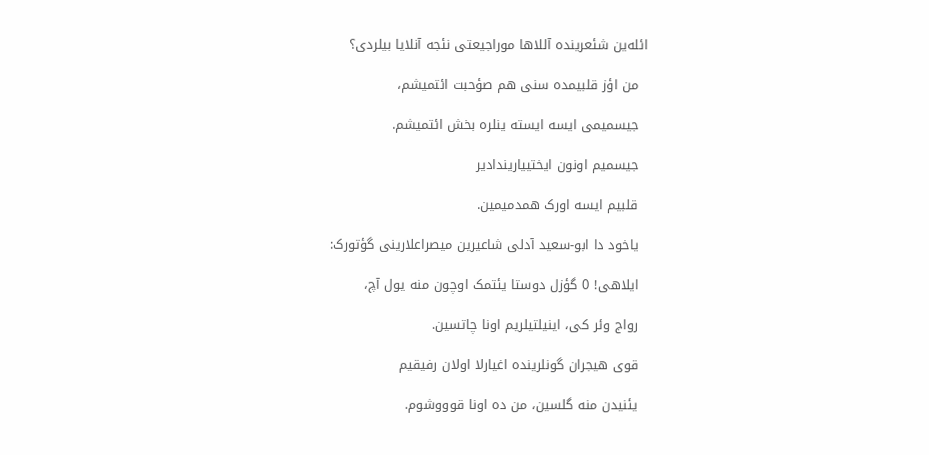ائله‌ین شئعرینده آللاها موراجیعتی نئجه آنلایا بیلردی؟

  من اؤز قلبیمده سنی هم صؤحبت ائتمیشم،

  جیسمیمی ایسه ایسته ینلره بخش ائتمیشم.

  جیسمیم اونون ایختییاریندادیر

  قلبیم ایسه اورک همدمیمین.

  یاخود دا ابو-سعید آدلی شاعیرین میصراعلارینی گؤتورک:

  ایلاهی! 0 گؤزل دوستا یئتمک اوچون منه یول آچ،

  رواج وئر کی، اینیلتیلریم اونا چاتسین.

  قوی هیجران گونلرینده اغیارلا اولان رفیقیم

  یئنیدن منه گلسین، من ده اونا قوووشوم.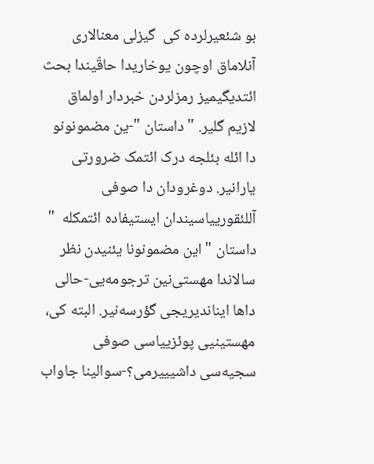بو شئعیرلرده کی  گیزلی معنالاری آنلاماق اوچون یوخاریدا حاقّیندا بحث ائتدیگیمیز رمزلردن خبردار اولماق لازیم گلیر. " داستان "-ین مضمونونو دا ائله بئلجه درک ائتمک ضرورتی یارانیر. دوغرودان دا صوفی آللئقورییاسیندان ایستیفاده ائتمکله  " داستان " این مضمونونا یئنیدن نظر سالاندا مهستی‌نین ترجومه‌یی-حالی داها ایناندیریجی گؤرسه‌نیر. البته کی، مهستینیی پوئزییاسی صوفی سجیه‌سی داشیییرمی؟-سوالینا جاواب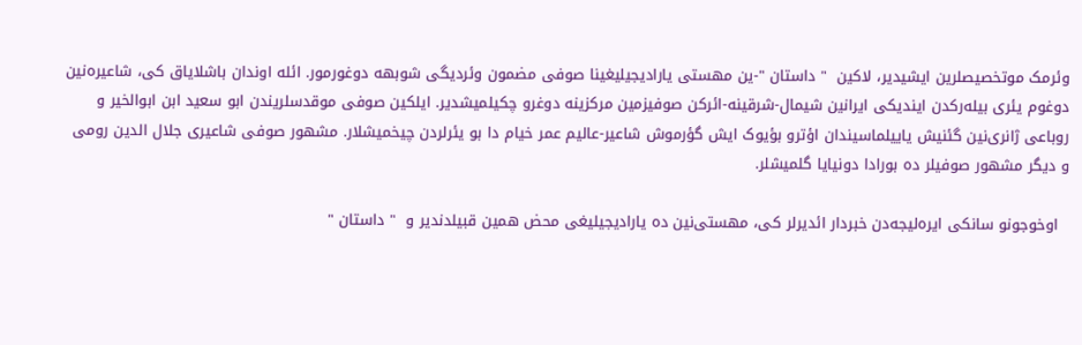وئرمک موتخصیصلرین ایشیدیر، لاکین  " داستان "-ین مهستی یارادیجیلیغینا صوفی مضمون وئردیگی شوبهه دوغورمور. ائله اوندان باشلایاق کی، شاعیره‌نین دوغوم یئری بیله‌رکدن ایندیکی ایرانین شیمال-شرقینه-ائرکن صوفیزمین مرکزینه دوغرو چکیلمیشدیر. ایلکین صوفی موقدسلریندن ابو سعید ابن ابوالخیر و روباعی ژانری‌نین گئنیش یاییلماسیندان اؤترو بؤیوک ایش گؤرموش شاعیر-عالیم عمر خیام دا بو یئرلردن چیخمیشلار. مشهور صوفی شاعیری جلال الدین رومی و دیگر مشهور صوفیلر ده بورادا دونیایا گلمیشلر.

  اوخوجونو سانکی ایره‌لیجه‌دن خبردار ائدیرلر کی، مهستی‌نین ده یارادیجیلیغی محض همین قبیلدندیر و  " داستان "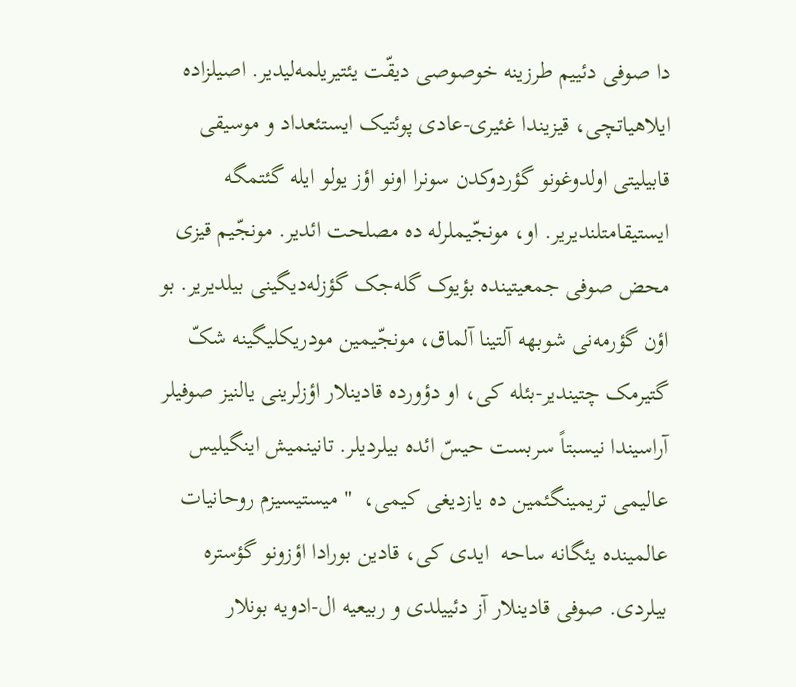دا صوفی دئییم طرزینه خوصوصی دیقّت یئتیریلمه‌لیدیر. اصیلزاده ایلاهیاتچی، قیزیندا غئیری-عادی پوئتیک ایستئعداد و موسیقی قابیلیتی اولدوغونو گؤردوکدن سونرا اونو اؤز یولو ایله گئتمگه ایستیقامتلندیریر. او، مونجّیملرله ده مصلحت ائدیر. مونجّیم قیزی محض صوفی جمعیتینده بؤیوک گله‌جک گؤزله‌دیگینی بیلدیریر. بو اؤن گؤرمه‌نی شوبهه آلتینا آلماق، مونجّیمین مودریکلیگینه شکّ گتیرمک چتیندیر-بئله کی، او دؤورده قادینلار اؤزلرینی یالنیز صوفیلر آراسیندا نیسبتاً سربست حیسّ ائده بیلردیلر. تانینمیش اینگیلیس عالیمی تریمینگئمین ده یازدیغی کیمی،  " میستیسیزم روحانیات عالمینده یئگانه ساحه  ایدی کی، قادین بورادا اؤزونو گؤستره بیلردی. صوفی قادینلار آز دئییلدی و ربیعیه ال-ادویه بونلار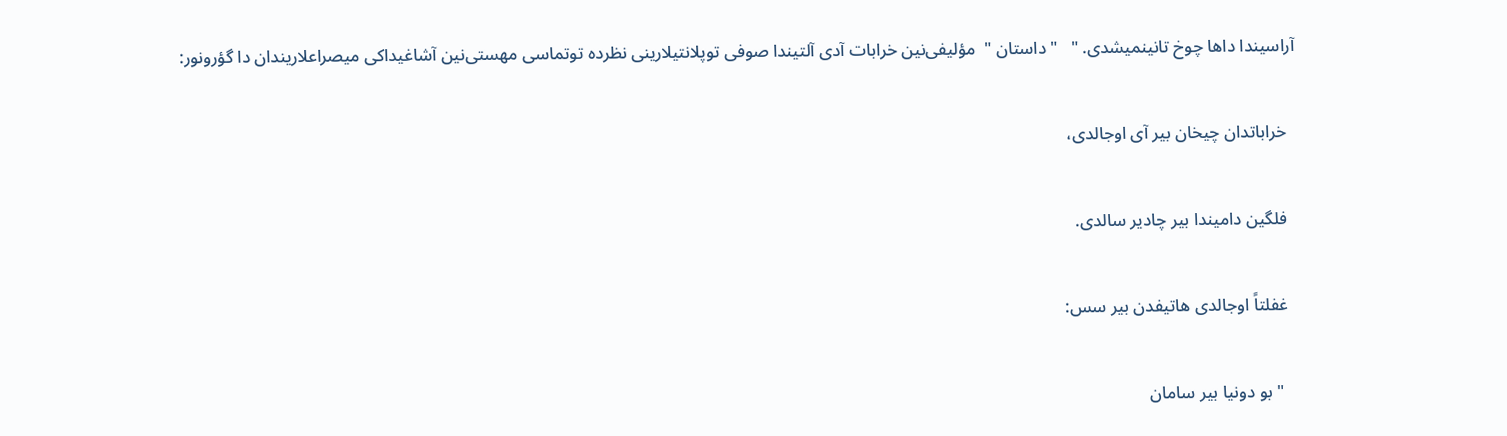آراسیندا داها چوخ تانینمیشدی. "   " داستان "  مؤلیفی‌نین خرابات آدی آلتیندا صوفی توپلانتیلارینی نظرده توتماسی مهستی‌نین آشاغیداکی میصراعلاریندان دا گؤرونور:

  خراباتدان چیخان بیر آی اوجالدی،

  فلگین دامیندا بیر چادیر سالدی.

  غفلتاً اوجالدی هاتیفدن بیر سس:

   " بو دونیا بیر سامان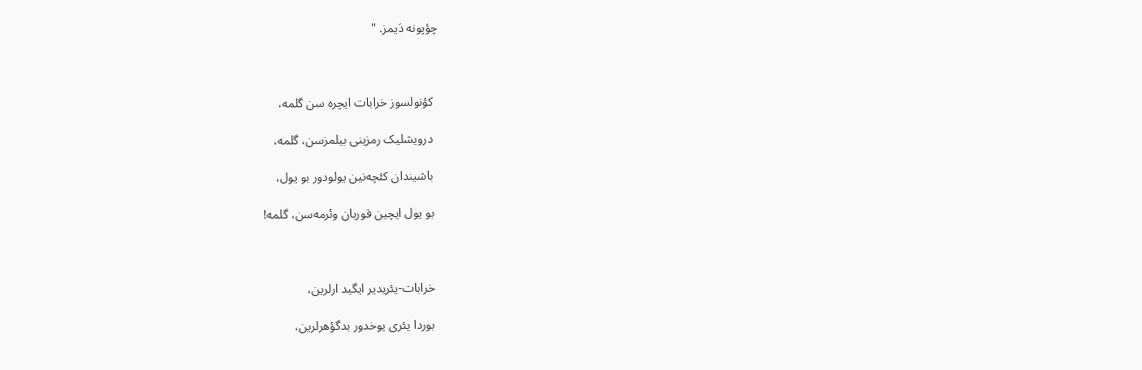چؤپونه دَیمز. "



  کؤنولسوز خرابات ایچره سن گلمه،

  درویشلیک رمزینی بیلمزسن، گلمه،

  باشیندان کئچه‌نین یولودور بو یول،

  بو یول ایچین قوربان وئرمه‌سن، گلمه!



  خرابات-یئریدیر ایگید ارلرین،

  بوردا یئری یوخدور بدگؤهرلرین،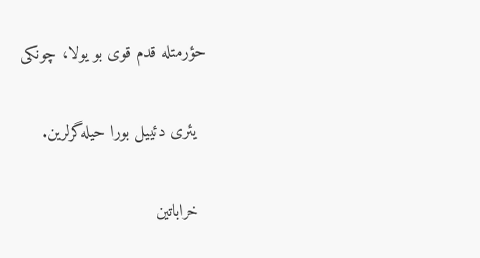حؤرمتله قدم قوی بو یولا، چونکی

  یئری دئییل بورا حیله‌گرلرین.

  خراباتین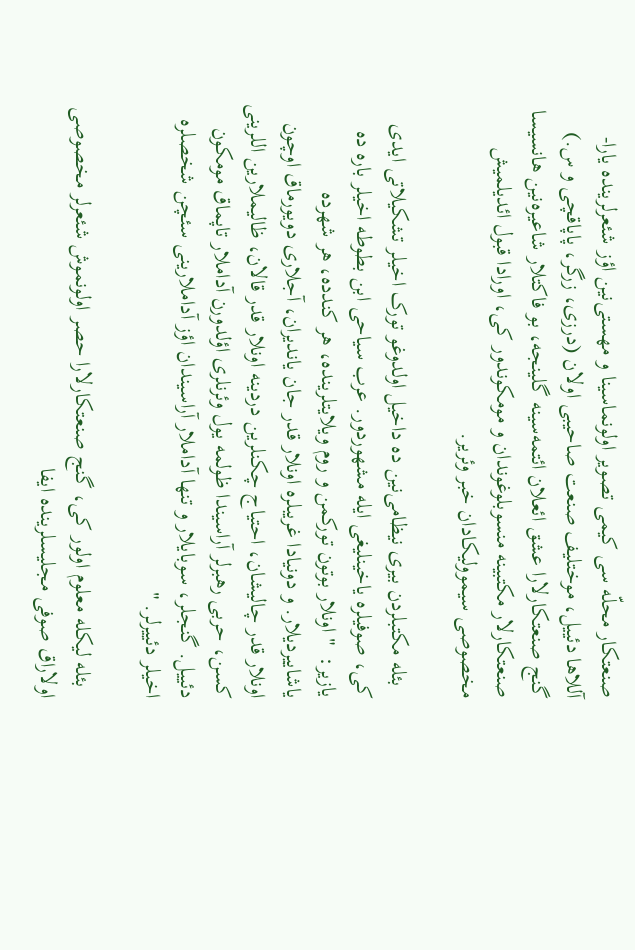صنعتکار محلّه سی کیمی تصویر اولونماسینا و مهستی‌نین اؤز شئعرلرینده یارا-آللاها دئییل، موختلیف صنعت صاحیبی اولان (درزی، زرگر، پاپاقچی و س.) گنج صنعتکارلارا عشق ائعلان ائتمه‌سینه گلینجه، بو فاکتلار شاعیره‌نین هانسیسا صنعتکارلار مکتبینه منسوبلوغوندان و مومکوندور کی، اورادا قبول ائدیلمیش مخصوصی سیموولیکادان خبر وئریر.

  بئله مکتبلردن بیری نیظامی‌نین ده داخیل اولدوغو تورک اخیلر تشکیلاتی ایدی کی، صوفیلره یاخینلیغی ایله مشهوردور. عرب سیاحی ابن بطوطه اخیلر باره ده یازیر:  " اونلار بوتون تورکمن و روم ویلایتلرینده، هر کندده، هر شهرده یاشاییردیلار. و دونیادا غریبلره اونلار قدر جان یاندیران، آجلاری دویورماق اوچون اونلار قدر چالیشان، احتیاج چکنلرین دردینه اونلار قدر قالان، ظالیملارین اللرینی کسن، حربی رهبرلر آراسیندا ظولمه یول وئرنلری اؤلدورن آداملار تاپماق مومکون دئییل. گنجلر، سوبایلار و تنها آداملار آراسیندان اؤز آداملارینی سئچن شخصلره اخیلر دئییرلر. "

  بئله لیکله معلوم اولور کی، گنج صنعتکارلارا حصر اولونموش شئعرلر مخصوصی اولاراق صوفی مجلیسلرینده ایفا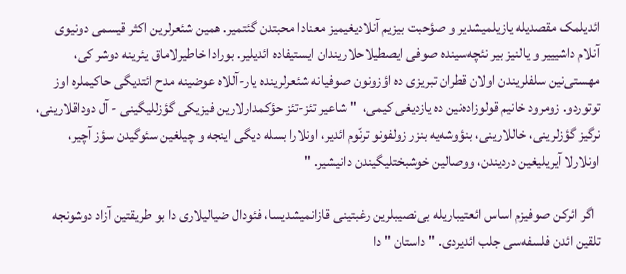ائدیلمک مقصدیله یازیلمیشدیر و صؤحبت بیزیم آنلادیغیمیز معنادا محبتدن گئتمیر. همین شئعرلرین اکثر قیسمی دونیوی آنلام داشیییر و یالنیز بیر نئچه‌سینده صوفی ایصطیلاحلاریندان ایستیفاده ائدیلیر. بورادا خاطیرلاماق یئرینه دوشر کی، مهستی‌نین سلفلریندن اولان قطران تبریزی ده اؤزونون صوفیانه شئعرلرینده یار-آللاه عوضینه مدح ائتدیگی حاکیملره اوز توتوردو. زومرود خانیم قولوزاده‌نین ده یازدیغی کیمی،  " شاعیر تئز-تئز حؤکمدارلارین فیزیکی گؤزللیگینی - آل دوداقلارینی، نرگیز گؤزلرینی، خاللارینی، بنؤوشه‌یه بنزر زولفونو ترنّوم ائدیر، اونلارا بسله دیگی اینجه و چیلغین سئوگیدن سؤز آچیر، اونلارلا آیریلیغین دردیندن، ووصالین خوشبختلیگیندن دانیشیر. "

  اگر ائرکن صوفیزم اساس ائعتیباریله بی‌نصیبلرین رغبتینی قازانمیشدیسا، فئودال ضیالیلاری دا بو طریقتین آزاد دوشونجه تلقین ائدن فلسفه‌سی جلب ائدیردی. " داستان " دا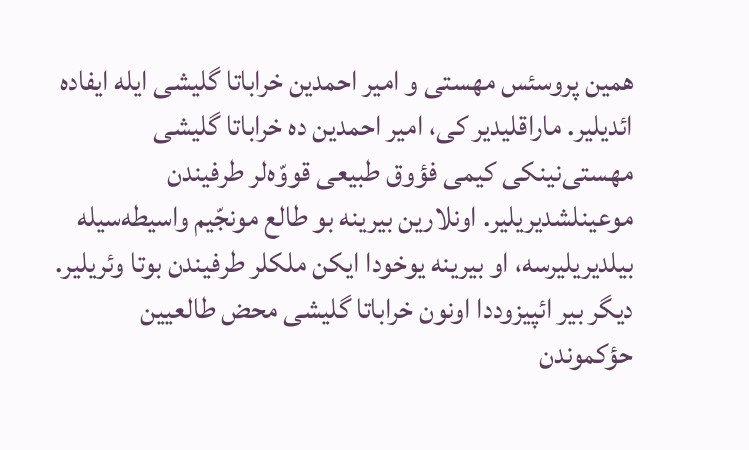همین پروسئس مهستی و امیر احمدین خراباتا گلیشی ایله ایفاده ائدیلیر. ماراقلیدیر کی، امیر احمدین ده خراباتا گلیشی مهستی‌نینکی کیمی فؤوق طبیعی قووّه‌لر طرفیندن موعینلشدیریلیر. اونلارین بیرینه بو طالع مونجّیم واسیطه‌سیله بیلدیریلیرسه، او بیرینه یوخودا ایکن ملکلر طرفیندن بوتا وئریلیر. دیگر بیر ائپیزوددا اونون خراباتا گلیشی محض طالعیین حؤکموندن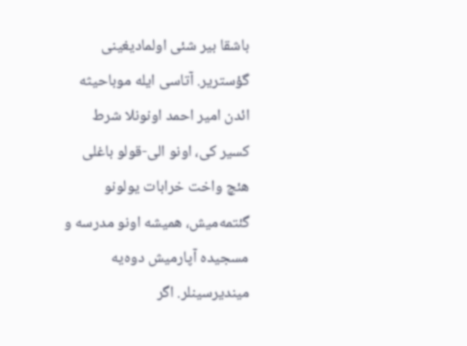باشقا بیر شئی اولمادیغینی گؤستریر. آتاسی ایله موباحیثه  ائدن امیر احمد اونونلا شرط کسیر کی، اونو الی-قولو باغلی هئچ واخت خرابات یولونو گئتمه‌میش، همیشه اونو مدرسه و مسجیده آپارمیش دوه‌یه میندیرسینلر. اگر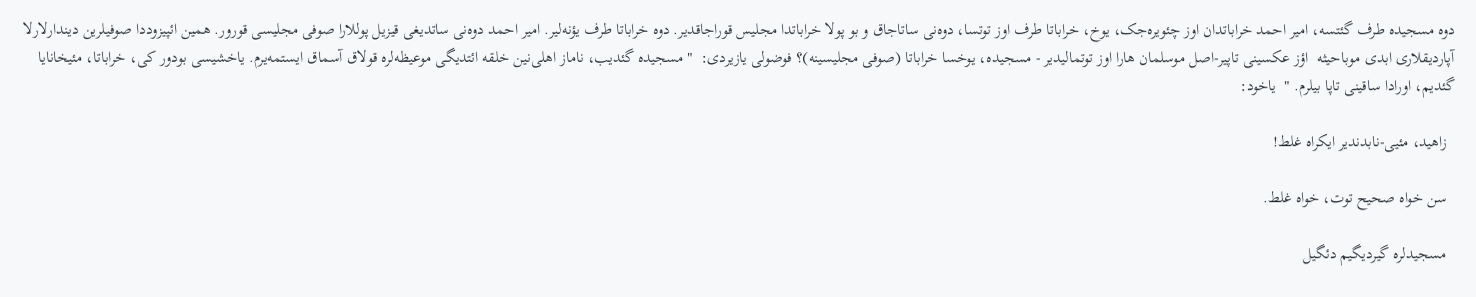دوه مسجیده طرف گئتسه، امیر احمد خراباتدان اوز چئویره‌جک، یوخ، خراباتا طرف اوز توتسا، دوه‌نی ساتاجاق و بو پولا خراباتدا مجلیس قوراجاقدیر. دوه خراباتا طرف یؤنه‌لیر. امیر احمد دوه‌نی ساتدیغی قیزیل پوللارا صوفی مجلیسی قورور. همین ائپیزوددا صوفیلرین دیندارلارلا آپاردیقلاری ابدی موباحیثه  اؤز عکسینی تاپیر-اصل موسلمان هارا اوز توتمالیدیر - مسجیده، یوخسا خراباتا (صوفی مجلیسینه)؟ فوضولی یازیردی:  " مسجیده گئدیب، ناماز اهلی‌نین خلقه ائتدیگی موعیظه‌لره قولاق آسماق ایستمه‌یرم. یاخشیسی بودور کی، خراباتا، مئیخانایا گئدیم، اورادا ساقینی تاپا بیلرم. "  یاخود:

  زاهید، مئیی-نابدندیر ایکراه غلط!

  سن خواه صحیح توت، خواه غلط.

  مسجیدلره گیردیگیم دئگیل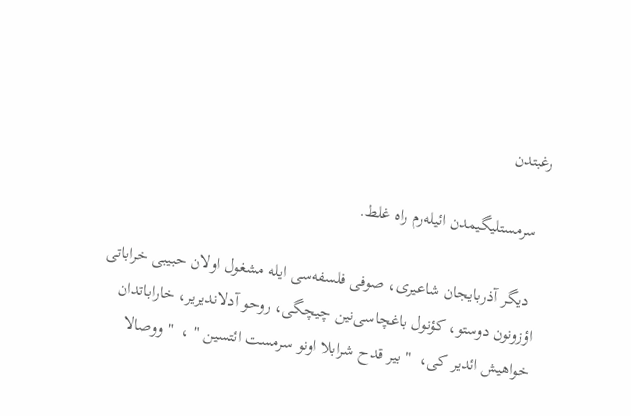رغبتدن

  سرمستلیگیمدن ائیله‌رم راه غلط.

  دیگر آذربایجان شاعیری، صوفی فلسفه‌سی ایله مشغول اولان حبیبی خراباتی اؤزونون دوستو، کؤنول باغچاسی‌نین چیچگی، روحو آدلاندیریر، خاراباتدان خواهیش ائدیر کی،  " بیر قدح شرابلا اونو سرمست ائتسین " ،  " ووصالا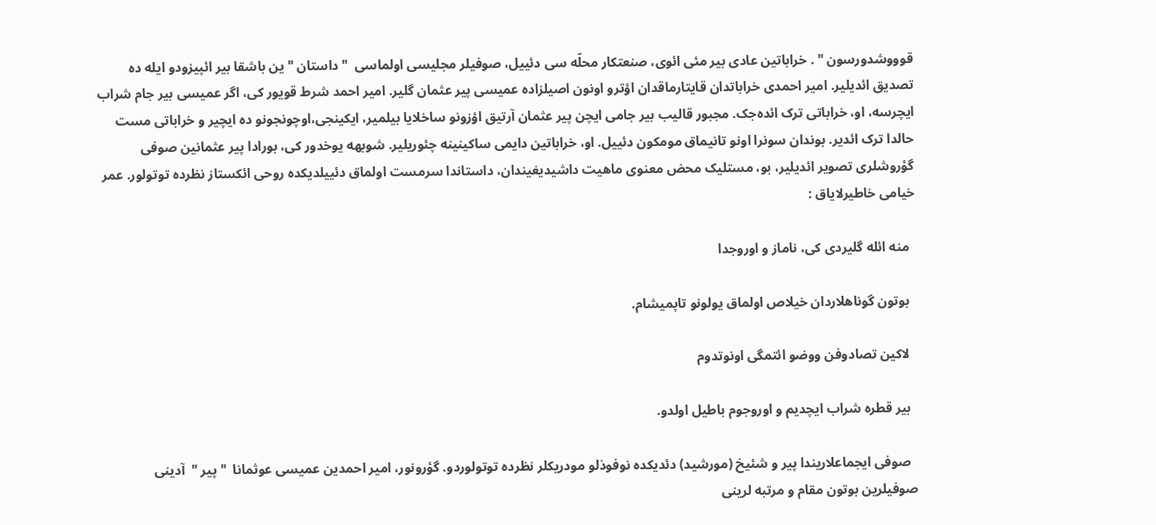قوووشدورسون " . خراباتین عادی بیر مئی ائوی، صنعتکار محلّه سی دئییل، صوفیلر مجلیسی اولماسی  " داستان " ین باشقا بیر ائپیزودو ایله ده تصدیق ائدیلیر. امیر احمدی خراباتدان قایتارماقدان اؤترو اونون اصیلزاده عمیسی پیر عثمان گلیر. امیر احمد شرط قویور کی، اگر عمیسی بیر جام شراب ایچرسه، او، خراباتی ترک ائده‌جک. مجبور قالیب بیر جامی ایچن پیر عثمان آرتیق اؤزونو ساخلایا بیلمیر، ایکینجی،اوچونجونو ده ایچیر و خراباتی مست حالدا ترک ائدیر. بوندان سونرا اونو تانیماق مومکون دئییل. او، خراباتین دایمی ساکینینه چئوریلیر. شوبهه یوخدور کی، بورادا پیر عثمانین صوفی گؤروشلری تصویر ائدیلیر، بو، مستلیک محض معنوی ماهیت داشیدیغیندان، داستاندا سرمست اولماق دئییلدیکده روحی ائکستاز نظرده توتولور. عمر خیامی خاطیرلایاق :

  منه ائله گلیردی کی، ناماز و اوروجدا

  بوتون گوناهلاردان خیلاص اولماق یولونو تاپمیشام.

  لاکین تصادوفن ووضو ائتمگی اونوتدوم

  بیر قطره شراب ایچدیم و اوروجوم باطیل اولدو.

  صوفی ایجماعلاریندا پیر و شئیخ (مورشید) دئدیکده نوفوذلو مودریکلر نظرده توتولوردو. گؤرونور، امیر احمدین عمیسی عوثمانا  " پیر "  آدینی صوفیلرین بوتون مقام و مرتبه لرینی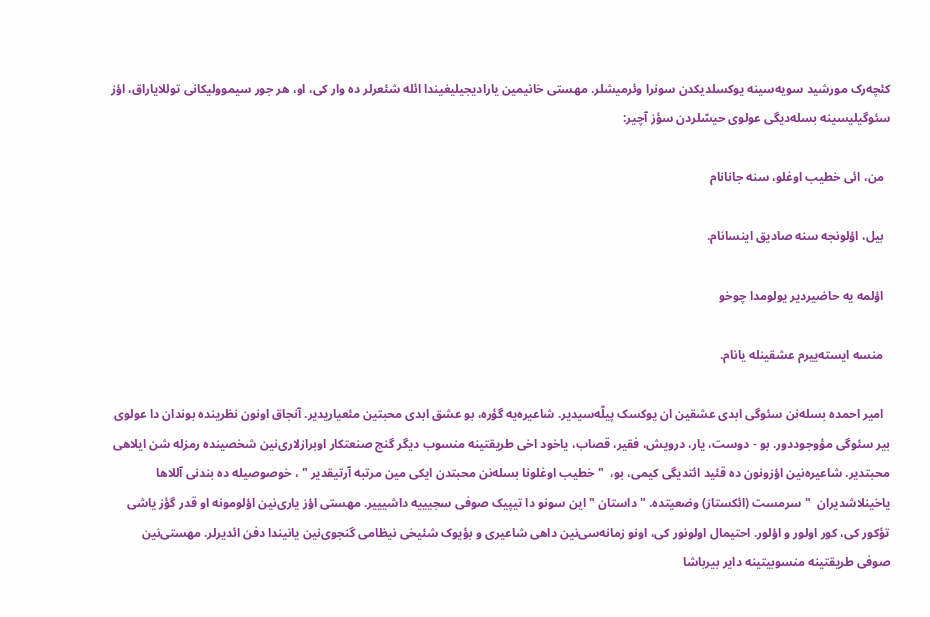کئچه‌رک مورشید سویه‌سینه یوکسلدیکدن سونرا وئرمیشلر. مهستی خانیمین یارادیجیلیغیندا ائله شئعرلر ده وار کی، او، هر جور سیموولیکانی توللایاراق، اؤز سئوگیلیسینه بسله‌دیگی عولوی حیسّلردن سؤز آچیر:

  من، ائی خطیب اوغلو، سنه جانانام

  بیل، اؤلونجه سنه صادیق اینسانام.

  اؤلمه یه حاضیردیر یولومدا چوخو

  منسه ایسته‌ییرم عشقینله یانام.

  امیر احمده بسله‌نن سئوگی ابدی عشقین ان یوکسک پیلّه‌سیدیر. شاعیره‌یه گؤره، بو عشق ابدی محبتین مئعیاریدیر. آنجاق اونون نظرینده بوندان دا عولوی بیر سئوگی مؤوجوددور. بو - دوست، یار، درویش، فقیر، قصاب، یاخود اخی طریقتینه منسوب دیگر گنج صنعتکار اوبرازلاری‌نین شخصینده رمزله شن ایلاهی محبتدیر. شاعیره‌نین اؤزونون ده قئید ائتدیگی کیمی، بو،  " خطیب اوغلونا بسله‌نن محبتدن ایکی مین مرتبه آرتیقدیر " ، خوصوصیله ده بندنی آللاها یاخینلاشدیران  " سرمست (ائکستاز) وضعیتده. " داستان " این سونو دا تیپیک صوفی سجیییه داشیییر. مهستی اؤز یاری‌نین اؤلومونه او قدر گؤز یاشی تؤکور کی، کور اولور و اؤلور. احتیمال اولونور کی، اونو زمانه‌سی‌نین داهی شاعیری و بؤیوک شئیخی نیظامی گنجوی‌نین یانیندا دفن ائدیرلر. مهستی‌نین صوفی طریقتینه منسوبیتینه دایر بیرباشا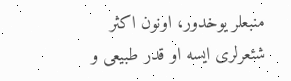منبعلر یوخدور، اونون اکثر شئعرلری ایسه او قدر طبیعی و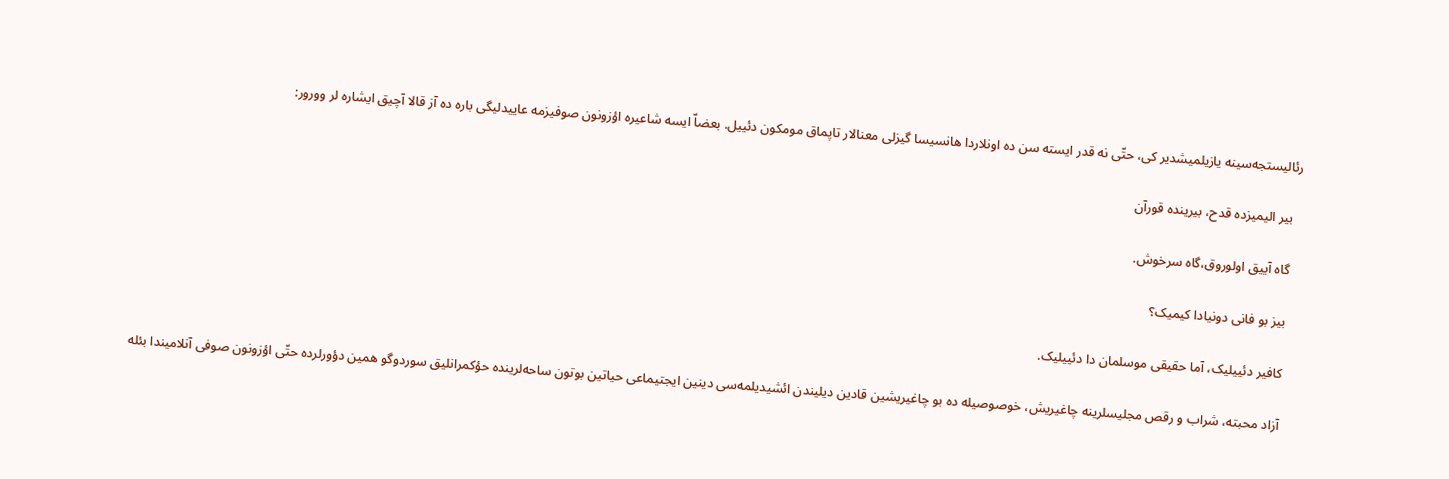رئالیستجه‌سینه یازیلمیشدیر کی، حتّی نه قدر ایسته سن ده اونلاردا هانسیسا گیزلی معنالار تاپماق مومکون دئییل. بعضاّ ایسه شاعیره اؤزونون صوفیزمه عاییدلیگی باره ده آز قالا آچیق ایشاره لر وورور:

  بیر الیمیزده قدح، بیرینده قورآن

  گاه آییق اولوروق،گاه سرخوش.

  بیز بو فانی دونیادا کیمیک؟

  کافیر دئییلیک، آما حقیقی موسلمان دا دئییلیک.

  آزاد محبته، شراب و رقص مجلیسلرینه چاغیریش، خوصوصیله ده بو چاغیریشین قادین دیلیندن ائشیدیلمه‌سی دینین ایجتیماعی حیاتین بوتون ساحه‌لرینده حؤکمرانلیق سوردوگو همین دؤورلرده حتّی اؤزونون صوفی آنلامیندا بئله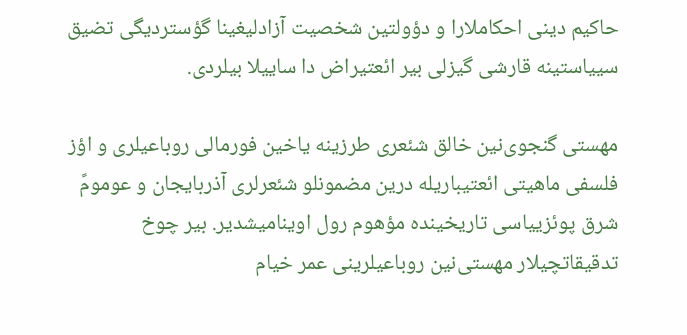حاکیم دینی احکاملارا و دؤولتین شخصیت آزادلیغینا گؤستردیگی تضیق سییاستینه قارشی گیزلی بیر ائعتیراض دا ساییلا بیلردی.

مهستی گنجوی‌نین خالق شئعری طرزینه یاخین فورمالی روباعیلری و اؤز فلسفی ماهیتی ائعتیباریله درین مضمونلو شئعرلری آذربایجان و عومومً شرق پوئزییاسی تاریخینده مؤهوم رول اوینامیشدیر. بیر چوخ تدقیقاتچیلار مهستی‌نین روباعیلرینی عمر خیام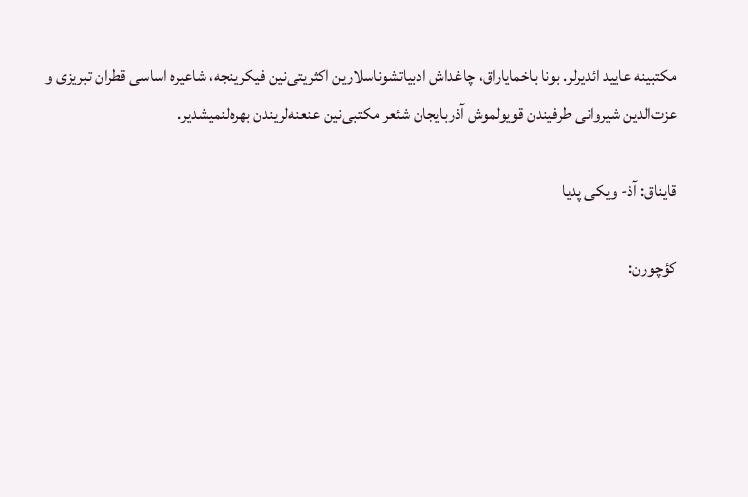مکتبینه عایید ائدیرلر. بونا باخمایاراق، چاغداش ادبیاتشوناسلارین اکثریتی‌نین فیکرینجه، شاعیره اساسی قطران تبریزی و عزت‌الدین شیروانی طرفیندن قویولموش آذربایجان شئعر مکتبی‌نین عنعنه‌لریندن بهره‌لنمیشدیر.

قایناق: آذ- ویکی پدیا

کؤچورن: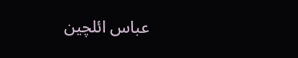عباس ائلچین